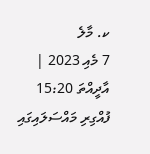ކ. މާލެ
7 މެއި 2023 | އާދީއްތަ 15:20
ފުއްގިރި މައްސަލައިގައި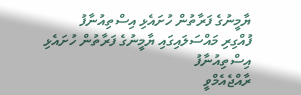ޔާމީނުގެ ފަރާތުން ހުށައެޅި އިސްތިއުނާފު
ފުއްގިރި މައްސަލައިގައި ޔާމީނުގެ ފަރާތުން ހުށައެޅި އިސްތިއުނާފު
ރާއްޖެއެމްވީ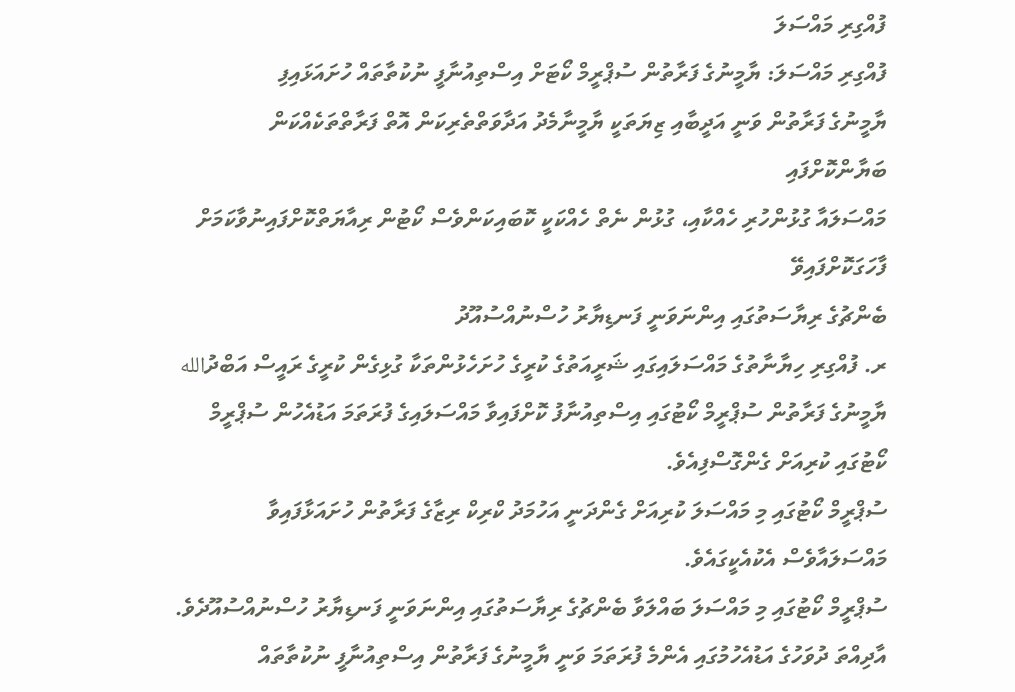ފުއްގިރި މައްސަލަ
ފުއްގިރި މައްސަލަ: ޔާމީނުގެ ފަރާތުން ސުޕްރީމް ކޯޓަށް އިސްތިއުނާފީ ނުކުތާތައް ހުށައަޅައިފި
ޔާމީނުގެ ފަރާތުން ވަނީ އަދީބާއި ޒިޔަތަކީ ޔާމީނާމެދު އަދާވަތްތެރިކަން އޮތް ފަރާތްތަކެއްކަން ބަޔާންކޮށްފައި
މައްސަލައާ ގުޅުންހުރި ހެއްކާއި، ގުޅުން ނެތް ހެއްކަކީ ކޮބައިކަންވެސް ކޯޓުން ރިއާޔަތްކޮށްފައިނުވާކަމަށް ފާހަގަކޮށްފައިވޭ
ބެންޗުގެ ރިޔާސަތުގައި އިންނަވަނީ ފަނޑިޔާރު ހުސްނުއްސުއޫދު
ރ. ފުއްގިރި ހިޔާނާތުގެ މައްސަލައިގައި ޝަރީއަތުގެ ކުރީގެ ހުށަހެޅުންތަކާ ގުޅިގެން ކުރީގެ ރައީސް އަބްދުالله ޔާމީނުގެ ފަރާތުން ސުޕްރީމް ކޯޓުގައި އިސްތިއުނާފު ކޮށްފައިވާ މައްސަލައިގެ ފުރަތަމަ އަޑުއެހުން ސުޕްރީމް ކޯޓުގައި ކުރިއަށް ގެންގޮސްފިއެވެ.
ސުޕްރީމް ކޯޓުގައި މި މައްސަލަ ކުރިއަށް ގެންދަނީ އަހުމަދު ކްރިކް ރިޒާގެ ފަރާތުން ހުށައަޅާފައިވާ މައްސަލައާވެސް އެކުއެކީގައެވެ.
ސުޕްރީމް ކޯޓުގައި މި މައްސަލަ ބައްލަވާ ބެންޗުގެ ރިޔާސަތުގައި އިންނަވަނީ ފަނޑިޔާރު ހުސްނުއްސުއޫދެވެ.
އާދިއްތަ ދުވަހުގެ އަޑުއެހުމުގައި އެންމެ ފުރަތަމަ ވަނީ ޔާމީނުގެ ފަރާތުން އިސްތިއުނާފީ ނުކުތާތައް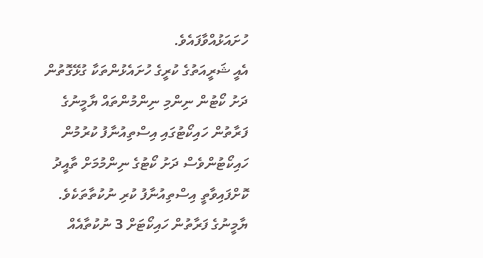ހުށައަޅުއްވާފައެވެ.
އެއީ ޝަރީއަތުގެ ކުރީގެ ހުށައެޅުންތަކާ ގުޅޭގޮތުން ދަށު ކޯޓުން ނިންމި ނިންމުންތައް ޔާމީނުގެ ފަރާތުން ހައިކޯޓުގައި އިސްތިއުނާފު ކުރުމުން ހައިކޯޓުންވެސް ދަށު ކޯޓުގެ ނިންމުމަށް ތާއީދު ކޮށްފައިވާތީ އިސްތިއުނާފު ކުރި ނުކުތާތަކެވެ.
ޔާމީނުގެ ފަރާތުން ހައިކޯޓަށް 3 ނުކުތާއެއް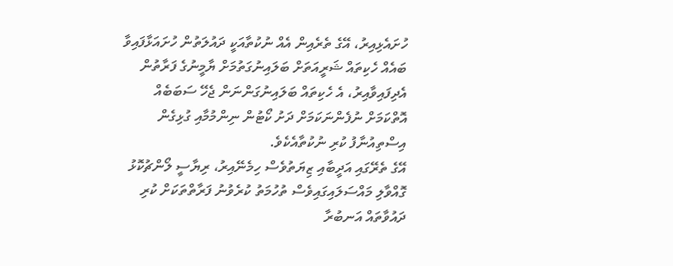ހުށައެޅިއިރު، އޭގެ ތެރެއިން އެއް ނުކުތާއަކީ ދައުލަތުން ހުށައަޅާފައިވާ ބައެއް ހެކިތައް ޝަރީއަތަށް ބަލައިނުގަތުމަށް ޔާމީނުގެ ފަރާތުން އެދިފައިވާއިރު، އެ ހެކިތައް ބަލައިނުގަންނަން ޖެހޭ ސަބަބެއް އޮތްކަމަށް ނުފެންނަކަމަށް ދަށު ކޯޓުން ނިންމުމާއި ގުޅިގެން އިސްތިއުނާފު ކުރި ނުކުތާއެކެވެ.
އޭގެ ތެރޭގައި އަދީބާއި ޒިޔަތުވެސް ހިމެނޭއިރު، ރިޔާސީ ލޯންޗުކޮޅު ގޮއްވާލި މައްސަލައިގައިވެސް ތުހުމަތު ކުރެވުނު ފަރާތްތަކަށް ކުރި ދައުވާތައް އަނބުރާ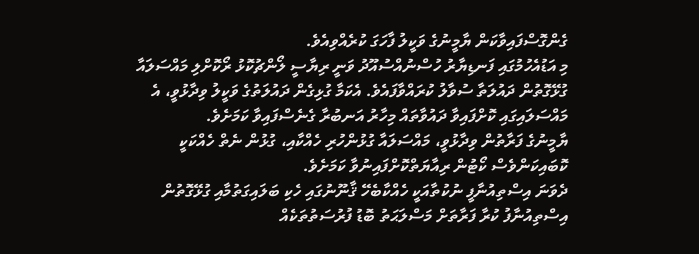ގެންގޮސްފައިވާކަން ޔާމީނުގެ ވަކީލު ފާހަގަ ކުރެއްވިއެވެ.
މި އަޑުއެހުމުގައި ފަނޑިޔާރު ހުސްނުއްސުއޫދު ވަނީ ރިޔާސީ ލޯންޗުކޮޅު ރޯކޮށްލި މައްސަލައާ ގުޅޭގޮތުން ދައުލަތާ ސުވާލު ކުރައްވާފައެވެ. އެކަމާ ގުޅިގެން ދައުލަތުގެ ވަކީލު ވިދާޅުވީ، އެ މައްސަލައިގައި ކޮށްފައިވާ ދައުވާތައް މިހާރު އަނބުރާ ގެނެސްފައިވާ ކަމަށެވެ.
ޔާމީނުގެ ފަރާތުން ވިދާޅުވީ، މައްސަލައާ ގުޅުންހުރި ހެއްކާއި، ގުޅުން ނެތް ހެއްކަކީ ކޮބައިކަންވެސް ކޯޓުން ރިއާޔަތްކޮށްފައިނުވާ ކަމަށެވެ.
ދެވަނަ އިސްތިއުނާފީ ނުކުތާއަކީ ހެއްކާބެހޭ ޤާނޫނުގައި ހެކި ބަލައިގަތުމާއި ގުޅޭގޮތުން އިސްތިއުނާފު ކުރާ ފަރާތަށް މަސްލަޙަތު ބޮޑު ފުރުސަތުތަކެއް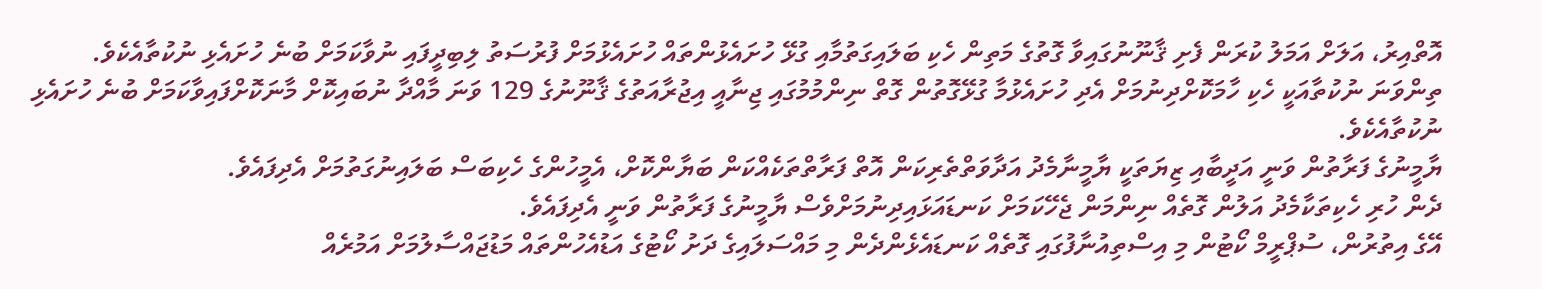އޮތްއިރު، އަލަށް އަމަލު ކުރަން ފެށި ޤާނޫނުގައިވާ ގޮތުގެ މަތިން ހެކި ބަލައިގަތުމާއި ގުޅޭ ހުށައެޅުންތައް ހުށައެޅުމަށް ފުރުސަތު ލިބިދީފައި ނުވާކަމަށް ބުނެ ހުށައެޅި ނުކުތާއެކެވެ.
ތިންވަނަ ނުކުތާއަކީ ހެކި ހާމަކޮށްދިނުމަށް އެދި ހުށައެޅުމާ ގުޅޭގޮތުން ގޮތް ނިންމުމުގައި ޖިނާއީ އިޖުރާއަތުގެ ޤާނޫނުގެ 129 ވަނަ މާއްދާ ނުބައިކޮށް މާނަކޮށްފައިވާކަމަށް ބުނެ ހުށައެޅި ނުކުތާއެކެވެ.
ޔާމީނުގެ ފަރާތުން ވަނީ އަދީބާއި ޒިޔަތަކީ ޔާމީނާމެދު އަދާވަތްތެރިކަން އޮތް ފަރާތްތަކެއްކަން ބަޔާންކޮށް، އެމީހުންގެ ހެކިބަސް ބަލައިނުގަތުމަށް އެދިފައެވެ.
ދެން ހުރި ހެކިތަކާމެދު އަލުން ގޮތެއް ނިންމަން ޖެހޭކަމަށް ކަނޑައަޅައިދިނުމަށްވެސް ޔާމީނުގެ ފަރާތުން ވަނީ އެދިފައެވެ.
އޭގެ އިތުރުން، ސުޕްރީމް ކޯޓުން މި އިސްތިއުނާފުގައި ގޮތެއް ކަނޑައެޅެންދެން މި މައްސަލައިގެ ދަށު ކޯޓުގެ އަޑުއެހުންތައް މަޑުޖައްސާލުމަށް އަމުރެއް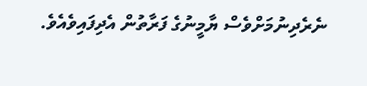ނެރެދިނުމަށްވެސް ޔާމީނުގެ ފަރާތުން އެދިފައިވެއެވެ.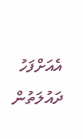އެއަށްފަހު ދައުލަތުން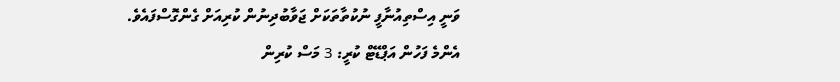ވަނީ އިސްތިއުނާފީ ނުކުތާތަކަށް ޖަވާބުދިނުން ކުރިއަށް ގެންގޮސްފައެވެ.
އެންމެ ފަހުން އަޕްޑޭޓް ކުރީ: 3 މަސް ކުރިން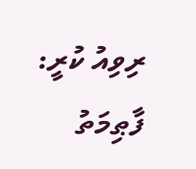ރިވިއު ކުރީ: ފާޠިމަތު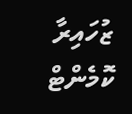ޒުހައިރާ
ކޮމެންޓް